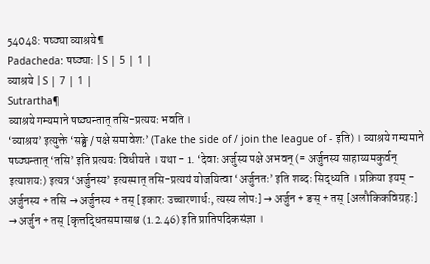54048: षष्ठ्या व्याश्रये¶
Padacheda: षष्ठ्याः | S | 5 | 1 |
व्याश्रये | S | 7 | 1 |
Sutrartha¶
व्याश्रये गम्यमाने षष्ठ्यन्तात् तसि-प्रत्ययः भवति ।
‘व्याश्रय’ इत्युक्ते ‘सङ्घे / पक्षे समावेशः’ (Take the side of / join the league of - इति) । व्याश्रये गम्यमाने षष्ठ्यन्तात् ‘तसि’ इति प्रत्ययः विधीयते । यथा - 1. ‘देवाः अर्जुस्य पक्षे अभवन् (= अर्जुनस्य साहाय्यमकुर्वन् इत्याशयः) इत्यत्र ‘अर्जुनस्य’ इत्यस्मात् तसि-प्रत्ययं योजयित्वा ‘अर्जुनतः’ इति शब्दः सिद्ध्यति । प्रक्रिया इयम् - अर्जुनस्य + तसि → अर्जुनस्य + तस् [इकारः उच्चारणार्थः, त्यस्य लोपः] → अर्जुन + ङस् + तस् [अलौकिकविग्रहः] → अर्जुन + तस् [कृत्तद्धितसमासाश्च (1.2.46) इति प्रातिपदिकसंज्ञा ।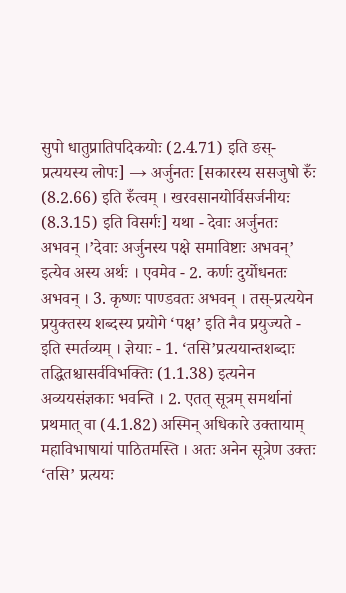सुपो धातुप्रातिपदिकयोः (2.4.71) इति ङस्-प्रत्ययस्य लोपः] → अर्जुनतः [सकारस्य ससजुषो रुँः (8.2.66) इति रुँत्वम् । खरवसानयोर्विसर्जनीयः (8.3.15) इति विसर्गः] यथा - देवाः अर्जुनतः अभवन् ।’देवाः अर्जुनस्य पक्षे समाविष्टाः अभवन्’ इत्येव अस्य अर्थः । एवमेव - 2. कर्णः दुर्योधनतः अभवन् । 3. कृष्णः पाण्डवतः अभवन् । तस्-प्रत्ययेन प्रयुक्तस्य शब्दस्य प्रयोगे ‘पक्ष’ इति नैव प्रयुज्यते - इति स्मर्तव्यम् । ज्ञेयाः - 1. ‘तसि’प्रत्ययान्तशब्दाः तद्धितश्चासर्वविभक्तिः (1.1.38) इत्यनेन अव्ययसंज्ञकाः भवन्ति । 2. एतत् सूत्रम् समर्थानां प्रथमात् वा (4.1.82) अस्मिन् अधिकारे उक्तायाम् महाविभाषायां पाठितमस्ति । अतः अनेन सूत्रेण उक्तः ‘तसि’ प्रत्ययः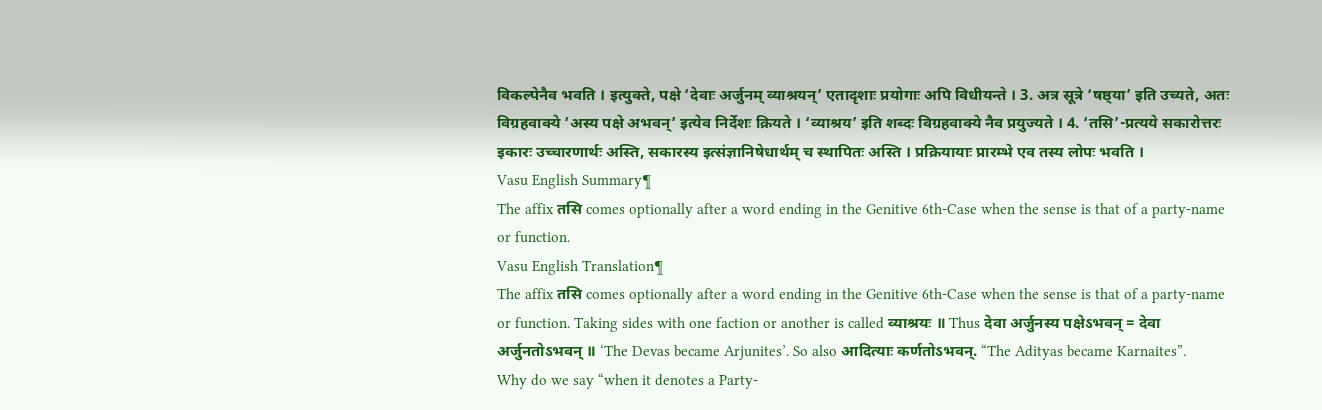विकल्पेनैव भवति । इत्युक्ते, पक्षे ‘देवाः अर्जुनम् व्याश्रयन्’ एतादृशाः प्रयोगाः अपि विधीयन्ते । 3. अत्र सूत्रे ‘षष्ठ्या’ इति उच्यते, अतः विग्रहवाक्ये ‘अस्य पक्षे अभवन्’ इत्येव निर्देशः क्रियते । ‘व्याश्रय’ इति शब्दः विग्रहवाक्ये नैव प्रयुज्यते । 4. ‘तसि’-प्रत्यये सकारोत्तरः इकारः उच्चारणार्थः अस्ति, सकारस्य इत्संज्ञानिषेधार्थम् च स्थापितः अस्ति । प्रक्रियायाः प्रारम्भे एव तस्य लोपः भवति ।
Vasu English Summary¶
The affix तसि comes optionally after a word ending in the Genitive 6th-Case when the sense is that of a party-name or function.
Vasu English Translation¶
The affix तसि comes optionally after a word ending in the Genitive 6th-Case when the sense is that of a party-name or function. Taking sides with one faction or another is called व्याश्रयः ॥ Thus देवा अर्जुनस्य पक्षेऽभवन् = देवा अर्जुनतोऽभवन् ॥ ‘The Devas became Arjunites’. So also आदित्याः कर्णतोऽभवन्. “The Adityas became Karnaites”.
Why do we say “when it denotes a Party-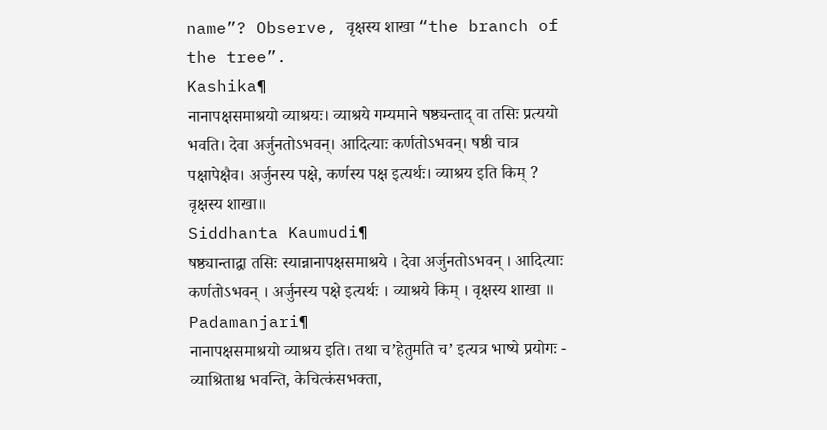name”? Observe, वृक्षस्य शाखा “the branch of the tree”.
Kashika¶
नानापक्षसमाश्रयो व्याश्रयः। व्याश्रये गम्यमाने षष्ठ्यन्ताद् वा तसिः प्रत्ययो भवति। देवा अर्जुनतोऽभवन्। आदित्याः कर्णतोऽभवन्। षष्ठी चात्र पक्षापेक्षैव। अर्जुनस्य पक्षे, कर्णस्य पक्ष इत्यर्थः। व्याश्रय इति किम् ? वृक्षस्य शाखा॥
Siddhanta Kaumudi¶
षष्ठ्यान्ताद्वा तसिः स्यान्नानापक्षसमाश्रये । देवा अर्जुनतोऽभवन् । आदित्याः कर्णतोऽभवन् । अर्जुनस्य पक्षे इत्यर्थः । व्याश्रये किम् । वृक्षस्य शाखा ॥
Padamanjari¶
नानापक्षसमाश्रयो व्याश्रय इति। तथा च’हेतुमति च’ इत्यत्र भाष्ये प्रयोगः - व्याश्रिताश्च भवन्ति, केचित्कंसभक्ता,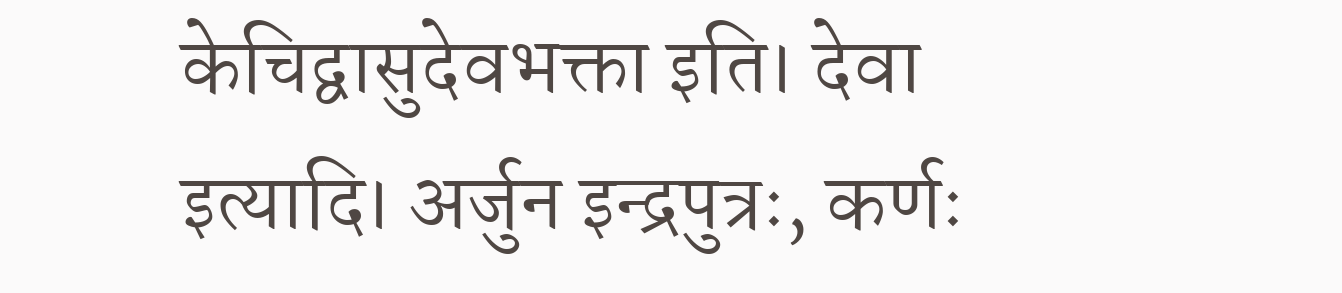केचिद्वासुदेवभक्ता इति। देवा इत्यादि। अर्जुन इन्द्रपुत्रः, कर्णः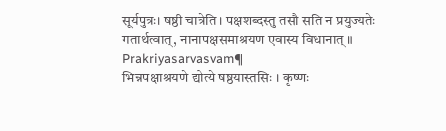सूर्यपुत्रः। षष्ठी चात्रेति । पक्षशब्दस्तु तसौ सति न प्रयुज्यतेः गतार्थत्वात्, नानापक्षसमाश्रयण एवास्य विधानात् ॥
Prakriyasarvasvam¶
भिन्नपक्षाश्रयणे द्योत्ये षष्ठयास्तसिः । कृष्णः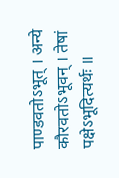पाण्डवतोऽभूत् । अन्ये कौरवतोऽभूवन् । तेषां पक्षेऽभूदित्यर्थः ॥